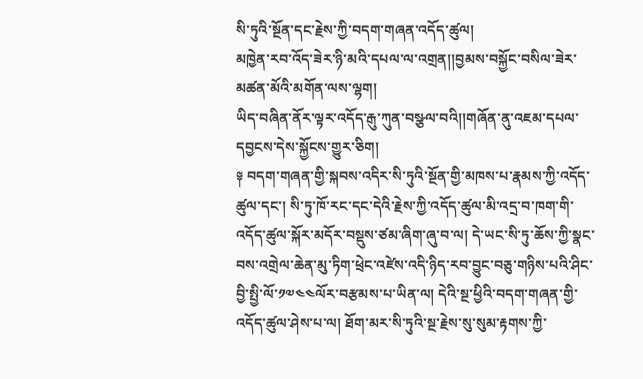སི་ཏུའི་སྔོན་དང་རྗེས་ཀྱི་བདག་གཞན་འདོད་ཚུལ།
མཁྱེན་རབ་འོད་ཟེར་ཉི་མའི་དཔལ་ལ་འགྲན།།བྱམས་བསྐྱོང་བསིལ་ཟེར་མཚན་མོའི་མགོན་ལས་ལྷག།
ཡིད་བཞིན་ནོར་ལྟར་འདོད་རྒུ་ཀུན་བསྩལ་བའི།།གཞོན་ནུ་འཇམ་དཔལ་དབྱངས་དེས་སྐྱོངས་གྱུར་ཅིག།
༈ བདག་གཞན་གྱི་སྐབས་འདིར་སི་ཏུའི་སྔོན་གྱི་མཁས་པ་རྣམས་ཀྱི་འདོད་ཚུལ་དང་། སི་ཏུ་ཁོ་རང་དང་དེའི་རྗེས་ཀྱི་འདོད་ཚུལ་མི་འདྲ་བ་ཁག་གི་འདོད་ཚུལ་སྐོར་མདོར་བསྡུས་ཙམ་ཞིག་ཞུ་བ་ལ། དེ་ཡང་སི་ཏུ་ཆོས་ཀྱི་སྣང་བས་འགྲེལ་ཆེན་མུ་ཏིག་ཕྲེང་འཛེས་འདི་ཉིད་རབ་བྱུང་བཅུ་གཉིས་པའི་ཤིང་བྱི་སྤྱི་ལོ་༡༧༤༤ལོར་བརྩམས་པ་ཡིན་ལ། དེའི་སྔ་ཕྱིའི་བདག་གཞན་གྱི་འདོད་ཚུལ་ཤེས་པ་ལ། ཐོག་མར་སི་ཏུའི་སྔ་རྗེས་སུ་སུམ་རྟགས་ཀྱི་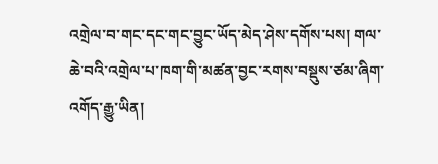འགྲེལ་བ་གང་དང་གང་བྱུང་ཡོད་མེད་ཤེས་དགོས་པས། གལ་ཆེ་བའི་འགྲེལ་པ་ཁག་གི་མཚན་བྱང་རགས་བསྡུས་ཙམ་ཞིག་འགོད་རྒྱུ་ཡིན།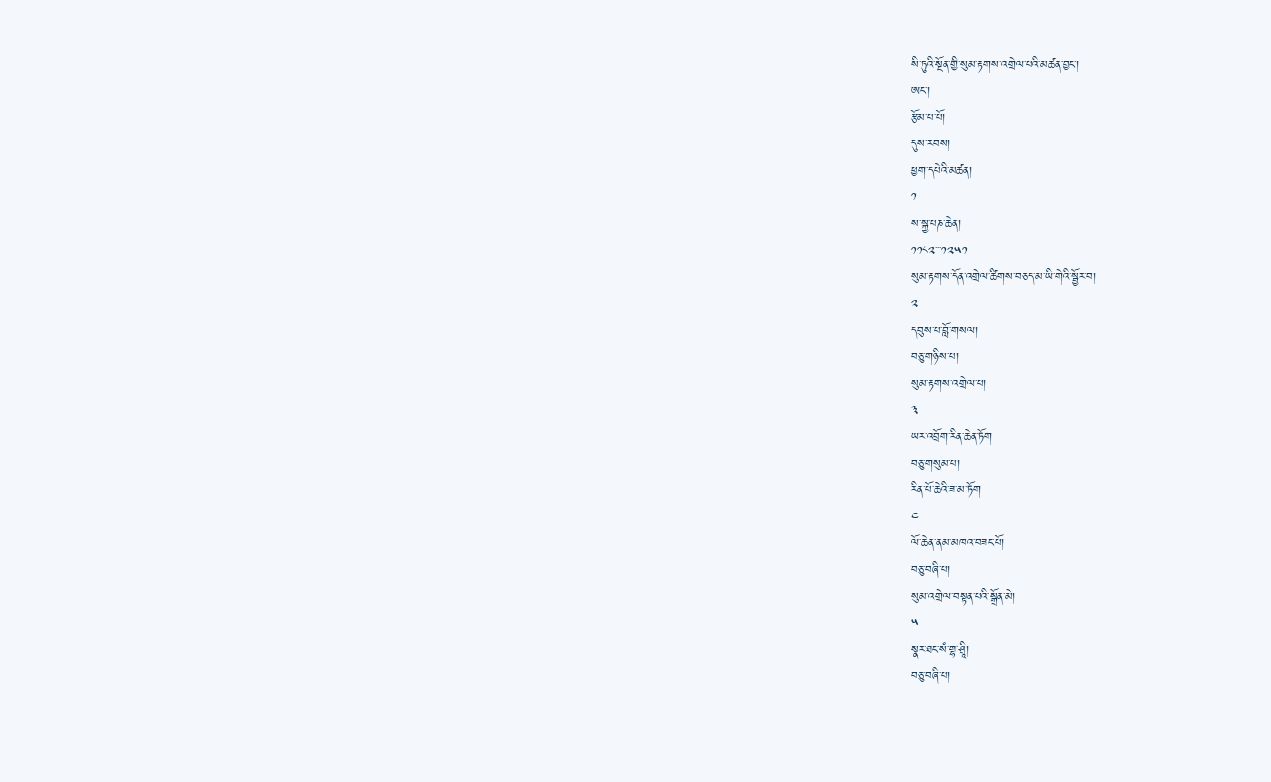སི་ཏུའི་སྔོན་གྱི་སུམ་རྟགས་འགྲེལ་པའི་མཚན་བྱང་།
ཨང་།
རྩོམ་པ་པོ།
དུས་རབས།
ཕྱག་དཔེའི་མཚན།
༡
ས་སྐྱ་པཎ་ཆེན།
༡༡༨༢་་་༡༢༥༡
སུམ་རྟགས་དོན་འགྲེལ་ཚིགས་བཅད་མ་ཡི་གེའི་སྦྱོར་བ།
༢
དབུས་པ་བློ་གསལ།
བཅུ་གཉིས་པ།
སུམ་རྟགས་འགྲེལ་པ།
༣
ཡར་འབྲོག་རིན་ཆེན་ཏོག
བཅུ་གསུམ་པ།
རིན་པོ་ཆེའི་ཟ་མ་ཏོག
༤
ལོ་ཆེན་ནམ་མཁའ་བཟང་པོ།
བཅུ་བཞི་པ།
སུམ་འགྲེལ་བསྟན་པའི་སྒྲོན་མེ།
༥
སྣར་ཐང་སཾ་གྷ་ཤྲཱི།
བཅུ་བཞི་པ།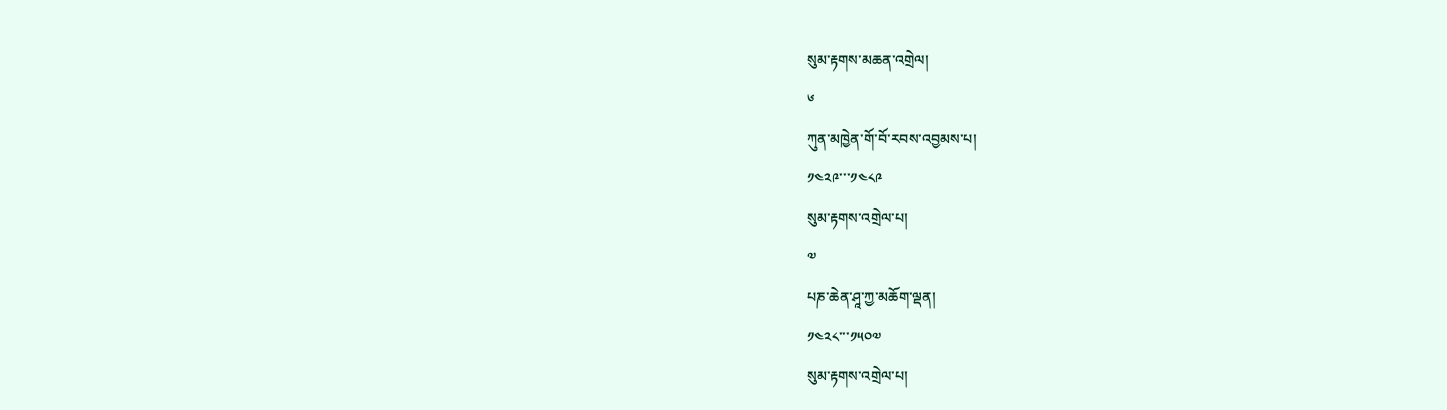སུམ་རྟགས་མཆན་འགྲེལ།
༦
ཀུན་མཁྱེན་གོ་བོ་རབས་འབྱམས་པ།
༡༤༢༩་་་༡༤༨༩
སུམ་རྟགས་འགྲེལ་པ།
༧
པཎ་ཆེན་ཤཱ་ཀྱ་མཆོག་ལྡན།
༡༤༢༨་་་༡༥༠༧
སུམ་རྟགས་འགྲེལ་པ།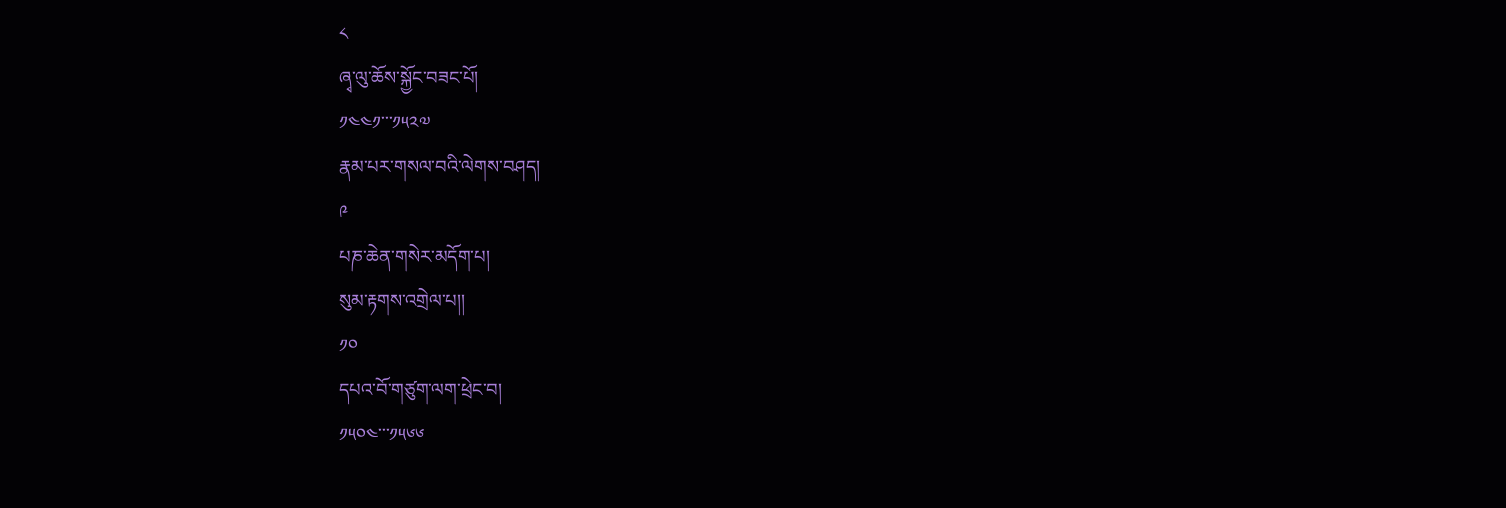༨
ཞྭ་ལུ་ཆོས་སྐྱོང་བཟང་པོ།
༡༤༤༡་་་༡༥༢༧
རྣམ་པར་གསལ་བའི་ལེགས་བཤད།
༩
པཎ་ཆེན་གསེར་མདོག་པ།
སུམ་རྟགས་འགྲེལ་པ།།
༡༠
དཔའ་བོ་གཙུག་ལག་ཕྲེང་བ།
༡༥༠༤་་་༡༥༦༦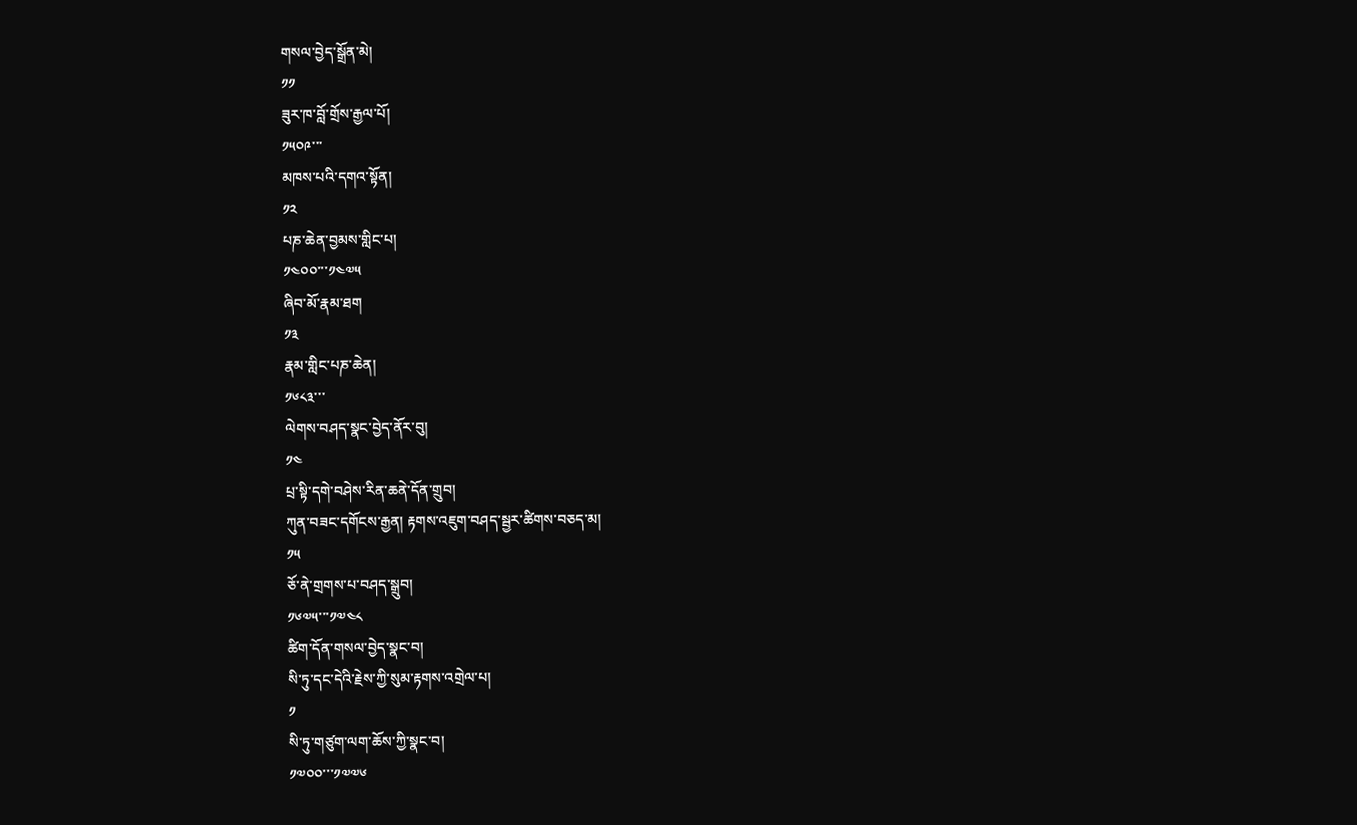གསལ་བྱེད་སྒྲོན་མེ།
༡༡
ཟུར་ཁ་བློ་གྲོས་རྒྱལ་པོ།
༡༥༠༩་་་
མཁས་པའི་དགའ་སྟོན།
༡༢
པཎ་ཆེན་བྱམས་གླིང་པ།
༡༤༠༠་་་༡༤༧༥
ཞིབ་མོ་རྣམ་ཐག
༡༣
རྣམ་གླིང་པཎ་ཆེན།
༡༦༨༣་་་
ལེགས་བཤད་སྣང་བྱེད་ནོར་བུ།
༡༤
པྲ་སྟི་དགེ་བཤེས་རིན་ཆནེ་དོན་གྲུབ།
ཀུན་བཟང་དགོངས་རྒྱན། རྟགས་འཇུག་བཤད་སྦྱར་ཚིགས་བཅད་མ།
༡༥
ཅོ་ནེ་གྲགས་པ་བཤད་སྒྲུབ།
༡༦༧༥་་་༡༧༤༨
ཚིག་དོན་གསལ་བྱེད་སྣང་བ།
སི་ཏུ་དང་དེའི་རྗེས་ཀྱི་སུམ་རྟགས་འགྲེལ་པ།
༡
སི་ཏུ་གཙུག་ལག་ཆོས་ཀྱི་སྣང་བ།
༡༧༠༠་་་༡༧༧༦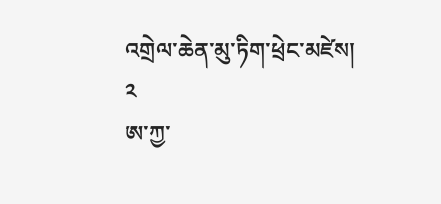འགྲེལ་ཆེན་མུ་ཏིག་ཕྲེང་མཛེས།
༢
ཨ་ཀྱ་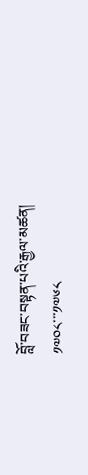བློ་བཟང་བསྟན་པའི་རྒྱལ་མཚན།
༡༧༠༨་་་༡༧༦༨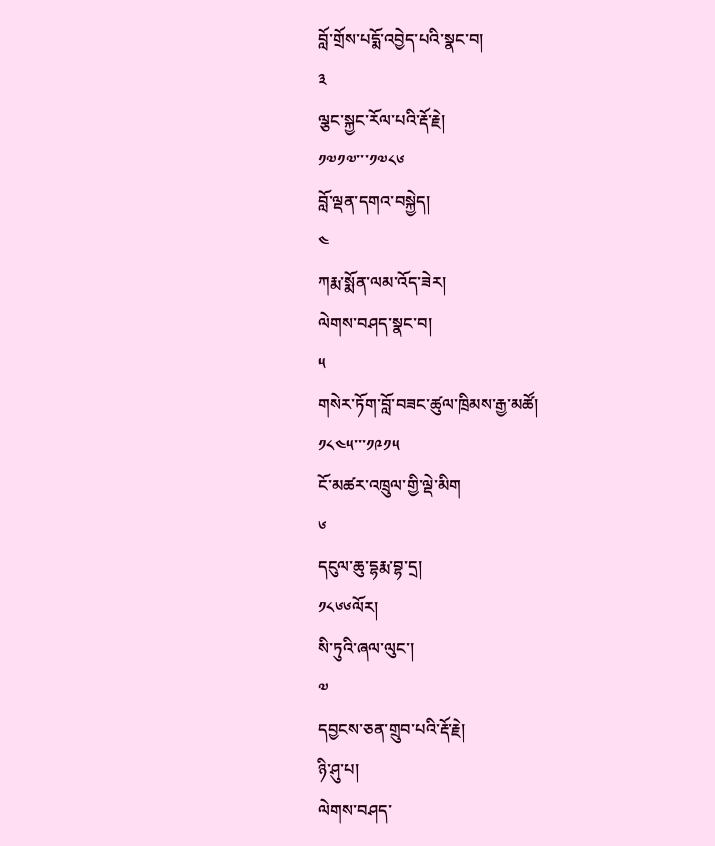བློ་གྲོས་པདྨོ་འབྱེད་པའི་སྣང་བ།
༣
ལྕང་སྐྱང་རོལ་པའི་རྡོ་རྗེ།
༡༧༡༧་་་༡༧༨༦
བློ་ལྡན་དགའ་བསྐྱེད།
༤
ཀརྨ་སྨོན་ལམ་འོད་ཟེར།
ལེགས་བཤད་སྣང་བ།
༥
གསེར་ཏོག་བློ་བཟང་ཚུལ་ཁྲིམས་རྒྱ་མཚོ།
༡༨༤༥་་་༡༩༡༥
ངོ་མཚར་འཁྲུལ་གྱི་ལྡེ་མིག
༦
དངུལ་ཆུ་དྷརྨ་བྷ་དྲ།
༡༨༦༦ལོར།
སི་ཏུའི་ཞལ་ལུང་།
༧
དབྱངས་ཅན་གྲུབ་པའི་རྡོ་རྗེ།
ཉི་ཤུ་པ།
ལེགས་བཤད་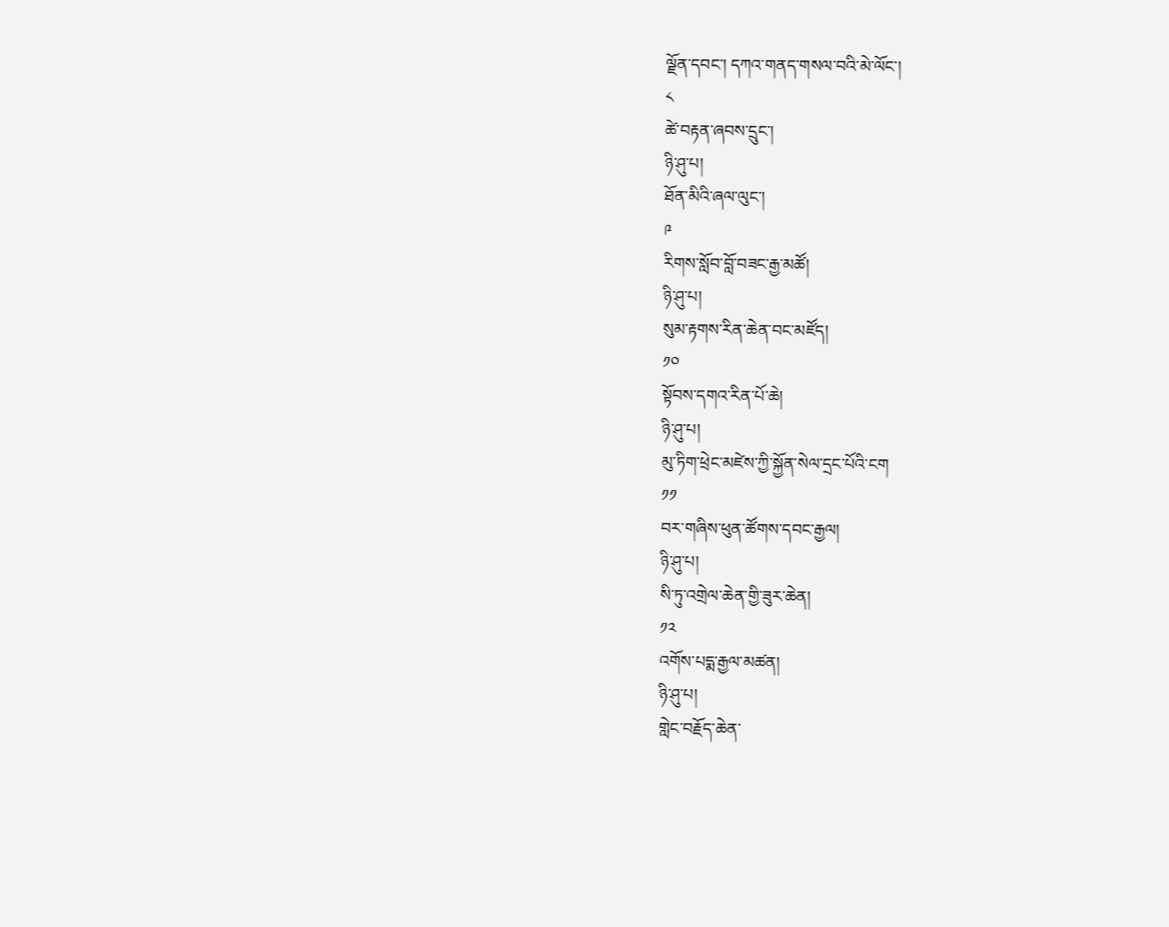ལྗོན་དབང་། དཀའ་གནད་གསལ་བའི་མེ་ལོང་།
༨
ཚེ་བརྟན་ཞབས་དྲུང་།
ཉི་ཤུ་པ།
ཐོན་མིའི་ཞལ་ལུང་།
༩
རིགས་སློབ་བློ་བཟང་རྒྱ་མཚོ།
ཉི་ཤུ་པ།
སུམ་རྟགས་རིན་ཆེན་བང་མཛོད།
༡༠
སྟོབས་དགའ་རིན་པོ་ཆེ།
ཉི་ཤུ་པ།
མུ་ཏིག་ཕྲེང་མཛེས་ཀྱི་སྐྱོན་སེལ་དྲང་པོའི་ངག
༡༡
བར་གཞིས་ཕུན་ཚོགས་དབང་རྒྱལ།
ཉི་ཤུ་པ།
སི་ཏུ་འགྲེལ་ཆེན་གྱི་ཟུར་ཆེན།
༡༢
འགོས་པདྨ་རྒྱལ་མཚན།
ཉི་ཤུ་པ།
གླེང་བརྗོད་ཆེན་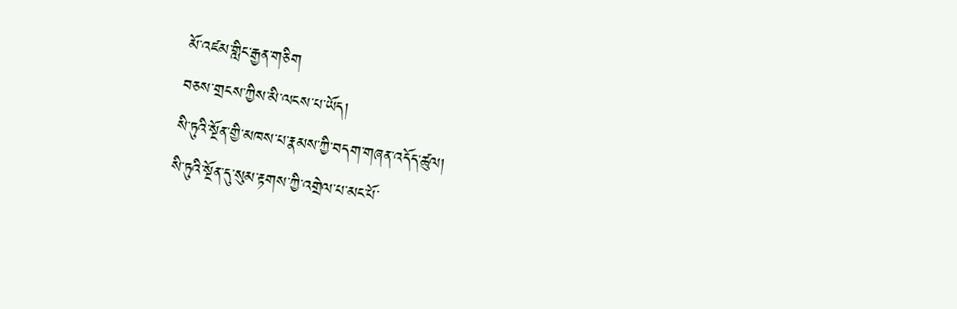མོ་འཛམ་གླིང་རྒྱན་གཅིག
བཅས་གྲངས་ཀྱིས་མི་ལངས་པ་ཡོད།
སི་ཏུའི་སྔོན་གྱི་མཁས་པ་རྣམས་ཀྱི་བདག་གཞན་འདོད་ཚུལ།
སི་ཏུའི་སྔོན་དུ་སུམ་རྟགས་ཀྱི་འགྲེལ་པ་མང་པོ་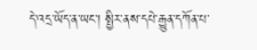དེ་འདྲ་ཡོད་ན་ཡང་། སྤྱིར་ནས་དཔེ་རྒྱུན་དཀོན་པ་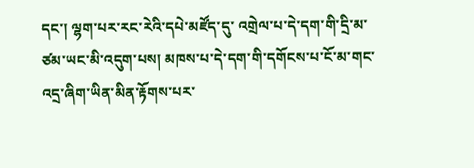དང་། ལྷག་པར་རང་རེའི་དཔེ་མཛོད་དུ་ འགྲེལ་པ་དེ་དག་གི་དྲི་མ་ཙམ་ཡང་མི་འདུག་པས། མཁས་པ་དེ་དག་གི་དགོངས་པ་ངོ་མ་གང་འདྲ་ཞིག་ཡིན་མིན་རྟོགས་པར་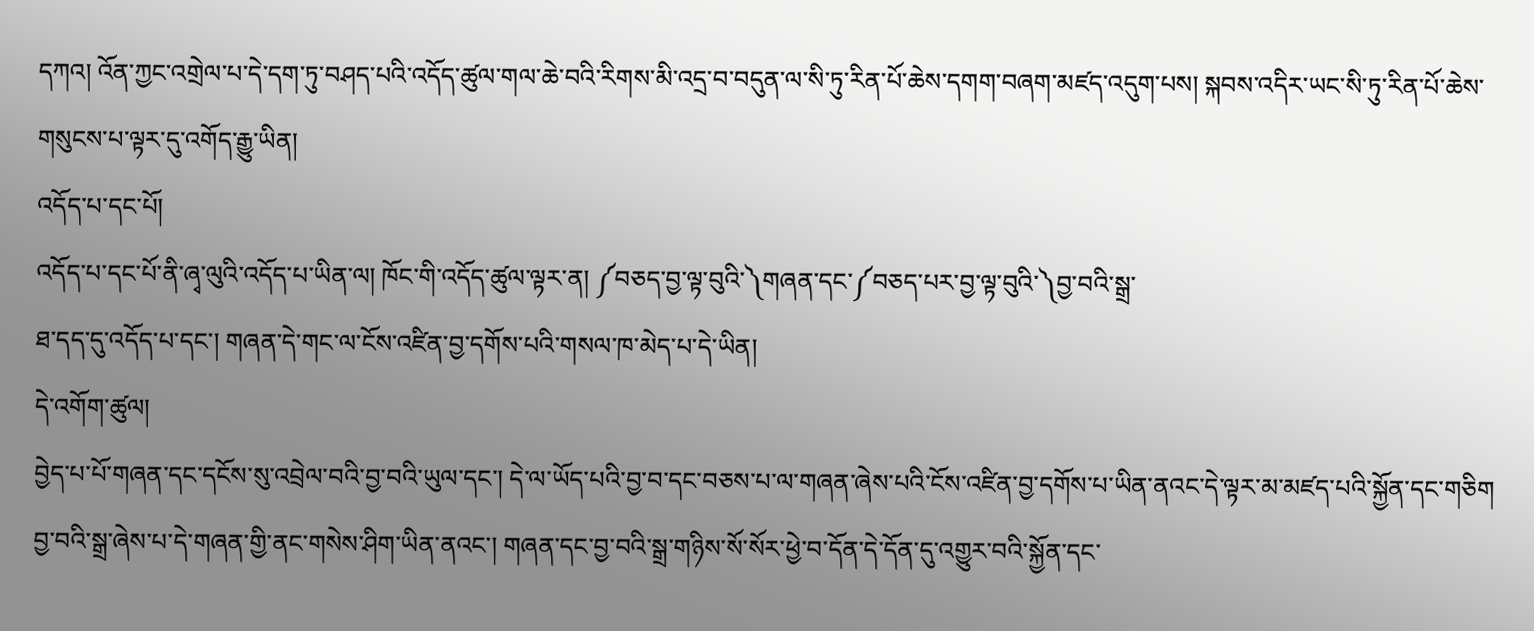དཀའ། འོན་ཀྱང་འགྲེལ་པ་དེ་དག་ཏུ་བཤད་པའི་འདོད་ཚུལ་གལ་ཆེ་བའི་རིགས་མི་འདྲ་བ་བདུན་ལ་སི་ཏུ་རིན་པོ་ཆེས་དགག་བཞག་མཛད་འདུག་པས། སྐབས་འདིར་ཡང་སི་ཏུ་རིན་པོ་ཆེས་གསུངས་པ་ལྟར་དུ་འགོད་རྒྱུ་ཡིན།
འདོད་པ་དང་པོ།
འདོད་པ་དང་པོ་ནི་ཞྭ་ལུའི་འདོད་པ་ཡིན་ལ། ཁོང་གི་འདོད་ཚུལ་ལྟར་ན། ༼བཅད་བྱ་ལྟ་བུའི་༽གཞན་དང་༼བཅད་པར་བྱ་ལྟ་བུའི་༽བྱ་བའི་སྒྲ་
ཐ་དད་དུ་འདོད་པ་དང་། གཞན་དེ་གང་ལ་ངོས་འཛིན་བྱ་དགོས་པའི་གསལ་ཁ་མེད་པ་དེ་ཡིན།
དེ་འགོག་ཚུལ།
བྱེད་པ་པོ་གཞན་དང་དངོས་སུ་འབྲེལ་བའི་བྱ་བའི་ཡུལ་དང་། དེ་ལ་ཡོད་པའི་བྱ་བ་དང་བཅས་པ་ལ་གཞན་ཞེས་པའི་ངོས་འཛིན་བྱ་དགོས་པ་ཡིན་ནའང་དེ་ལྟར་མ་མཛད་པའི་སྐྱོན་དང་གཅིག བྱ་བའི་སྒྲ་ཞེས་པ་དེ་གཞན་གྱི་ནང་གསེས་ཤིག་ཡིན་ནའང་། གཞན་དང་བྱ་བའི་སྒྲ་གཉིས་སོ་སོར་ཕྱེ་བ་དོན་དེ་དོན་དུ་འགྱུར་བའི་སྐྱོན་དང་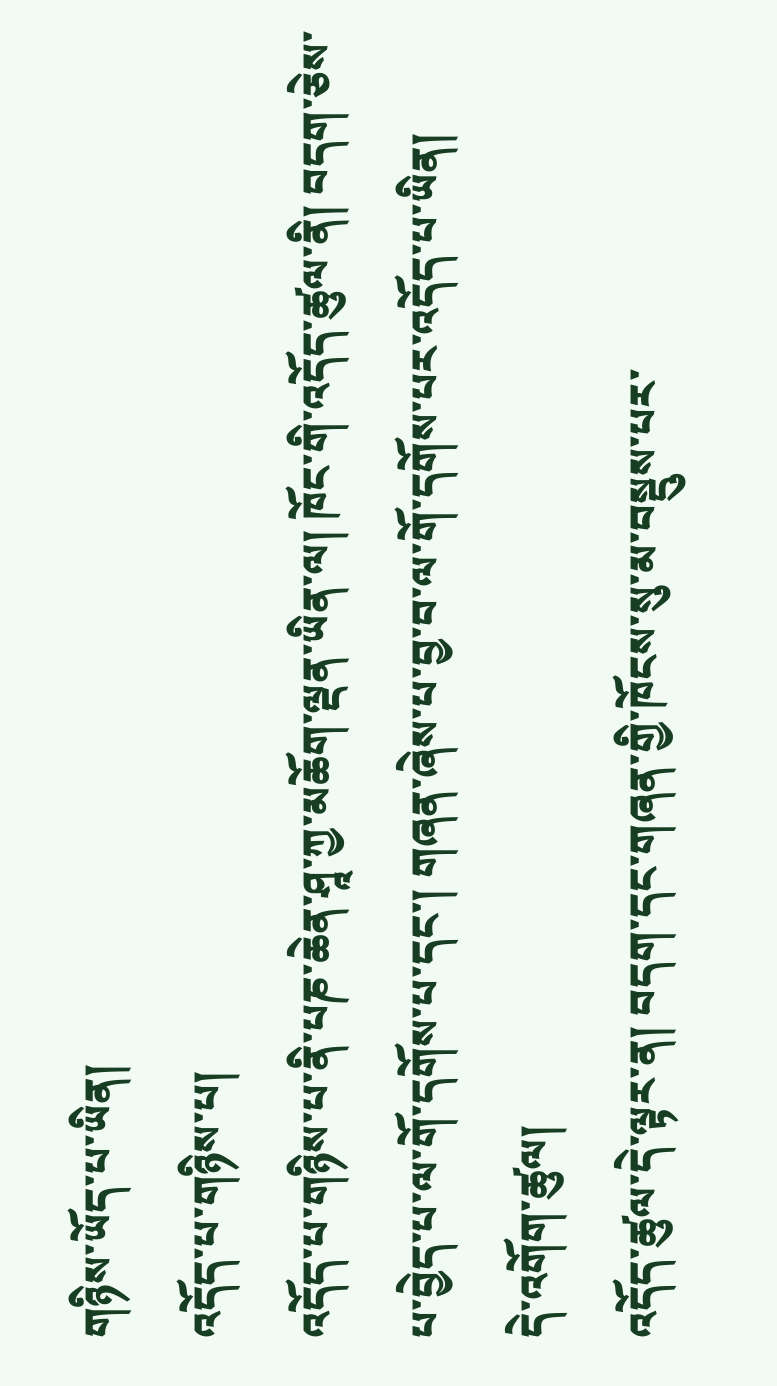གཉིས་ཡོད་པ་ཡིན།
འདོད་པ་གཉིས་པ།
འདོད་པ་གཉིས་པ་ནི་པཎ་ཆེན་ཤཱ་ཀྱ་མཆོག་ལྡན་ཡིན་ལ། ཁོང་གི་འདོད་ཚུལ་ནི། བདག་ཅེས་པ་བྱེད་པ་ལ་གོ་དགོས་པ་དང་། གཞན་ཞེས་པ་བྱ་བ་ལ་གོ་དགོས་པར་འདོད་པ་ཡིན།
དེ་འགོག་ཚུལ།
འདོད་ཚུལ་དེ་ལྟར་ན། བདག་དང་གཞན་གྱི་ཁོངས་སུ་མ་བསྡུས་པར་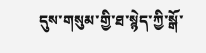དུས་གསུམ་གྱི་ཐ་སྙེད་ཀྱི་སྒོ་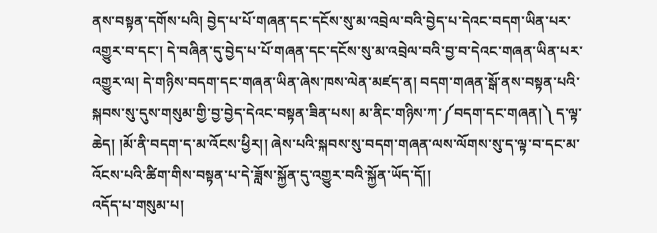ནས་བསྟན་དགོས་པའི། བྱེད་པ་པོ་གཞན་དང་དངོས་སུ་མ་འབྲེལ་བའི་བྱེད་པ་དེའང་བདག་ཡིན་པར་འགྱུར་བ་དང་། དེ་བཞིན་དུ་བྱེད་པ་པོ་གཞན་དང་དངོས་སུ་མ་འབྲེལ་བའི་བྱ་བ་དེའང་གཞན་ཡིན་པར་འགྱུར་ལ། དེ་གཉིས་བདག་དང་གཞན་ཡིན་ཞེས་ཁས་ལེན་མཛད་ན། བདག་གཞན་སྒོ་ནས་བསྟན་པའི་སྐབས་སུ་དུས་གསུམ་གྱི་བྱ་བྱེད་དེའང་བསྟན་ཟིན་པས། མ་ནིང་གཉིས་ཀ་༼བདག་དང་གཞན།༽ ད་ལྟ་ཆེད། །མོ་ནི་བདག་ད་མ་འོངས་ཕྱིར།། ཞེས་པའི་སྐབས་སུ་བདག་གཞན་ལས་ལོགས་སུ་ད་ལྟ་བ་དང་མ་འོངས་པའི་ཚིག་གིས་བསྟན་པ་དེ་ཟློས་སྐྱོན་དུ་འགྱུར་བའི་སྐྱོན་ཡོད་དོ།།
འདོད་པ་གསུམ་པ།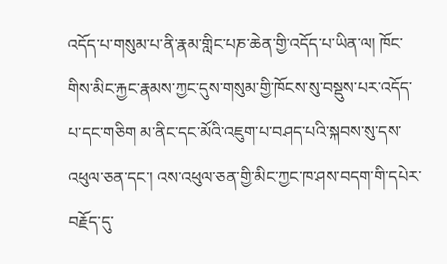འདོད་པ་གསུམ་པ་ནི་རྣམ་གླིང་པཎ་ཆེན་གྱི་འདོད་པ་ཡིན་ལ། ཁོང་གིས་མིང་རྐྱང་རྣམས་ཀྱང་དུས་གསུམ་གྱི་ཁོངས་སུ་བསྡུས་པར་འདོད་པ་དང་གཅིག མ་ནིང་དང་མོའི་འཇུག་པ་བཤད་པའི་སྐབས་སུ་དས་འཕུལ་ཅན་དང་། འས་འཕུལ་ཅན་གྱི་མིང་ཀྱང་ཁ་ཤས་བདག་གི་དཔེར་བརྗོད་དུ་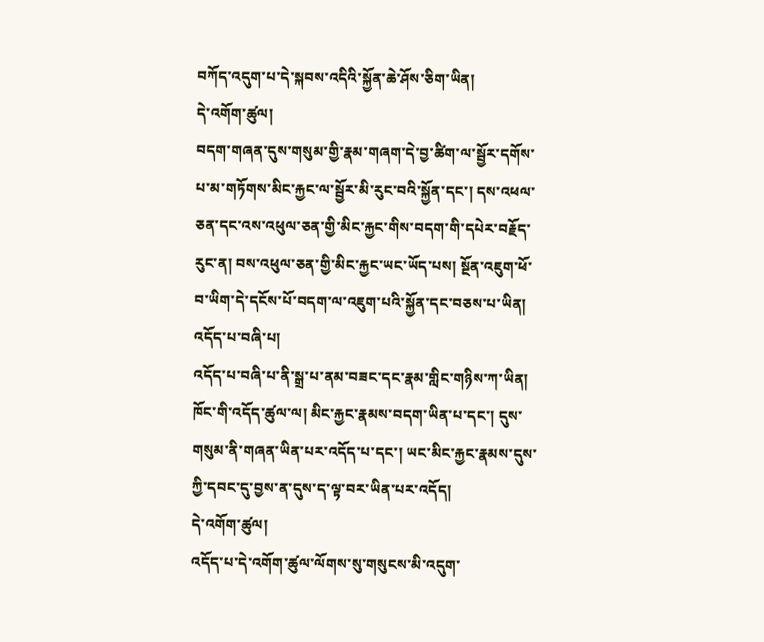བཀོད་འདུག་པ་དེ་སྐབས་འདིའི་སྐྱོན་ཆེ་ཤོས་ཅིག་ཡིན།
དེ་འགོག་ཚུལ།
བདག་གཞན་དུས་གསུམ་གྱི་རྣམ་གཞག་དེ་བྱ་ཚིག་ལ་སྦྱོར་དགོས་པ་མ་གཏོགས་མིང་རྐྱང་ལ་སྦྱོར་མི་རུང་བའི་སྐྱོན་དང་། དས་འཕལ་ཅན་དང་འས་འཕུལ་ཅན་གྱི་མིང་རྐྱང་གིས་བདག་གི་དཔེར་བརྗོད་རུང་ན། བས་འཕུལ་ཅན་གྱི་མིང་རྐྱང་ཡང་ཡོད་པས། སྔོན་འཇུག་ཕོ་བ་ཡིག་དེ་དངོས་པོ་བདག་ལ་འཇུག་པའི་སྐྱོན་དང་བཅས་པ་ཡིན།
འདོད་པ་བཞི་པ།
འདོད་པ་བཞི་པ་ནི་སྒྲ་པ་ནམ་བཟང་དང་རྣམ་གླིང་གཉིས་ཀ་ཡིན། ཁོང་གི་འདོད་ཚུལ་ལ། མིང་རྐྱང་རྣམས་བདག་ཡིན་པ་དང་། དུས་གསུམ་ནི་གཞན་ཡིན་པར་འདོད་པ་དང་། ཡང་མིང་རྐྱང་རྣམས་དུས་ཀྱི་དབང་དུ་བྱས་ན་དུས་ད་ལྟ་བར་ཡིན་པར་འདོད།
དེ་འགོག་ཚུལ།
འདོད་པ་དེ་འགོག་ཚུལ་ལོགས་སུ་གསུངས་མི་འདུག་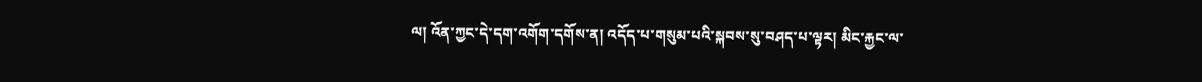ལ། འོན་ཀྱང་དེ་དག་འགོག་དགོས་ན། འདོད་པ་གསུམ་པའི་སྐབས་སུ་བཤད་པ་ལྟར། མིང་རྐྱང་ལ་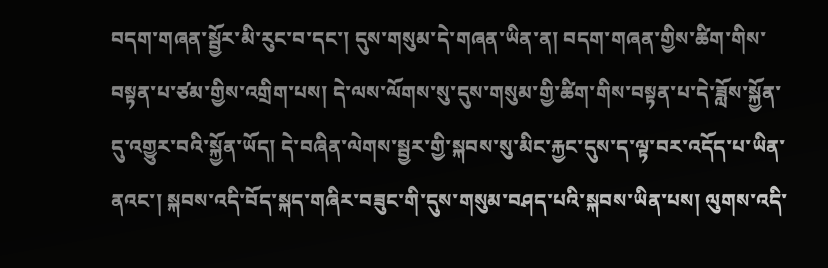བདག་གཞན་སྦྱོར་མི་རུང་བ་དང་། དུས་གསུམ་དེ་གཞན་ཡིན་ན། བདག་གཞན་གྱིས་ཚིག་གིས་བསྟན་པ་ཙམ་གྱིས་འགྲིག་པས། དེ་ལས་ལོགས་སུ་དུས་གསུམ་གྱི་ཚིག་གིས་བསྟན་པ་དེ་ཟློས་སྐྱོན་དུ་འགྱུར་བའི་སྐྱོན་ཡོད། དེ་བཞིན་ལེགས་སྦྱར་གྱི་སྐབས་སུ་མིང་རྐྱང་དུས་ད་ལྟ་བར་འདོད་པ་ཡིན་ནའང་། སྐབས་འདི་བོད་སྐད་གཞིར་བཟུང་གི་དུས་གསུམ་བཤད་པའི་སྐབས་ཡིན་པས། ལུགས་འདི་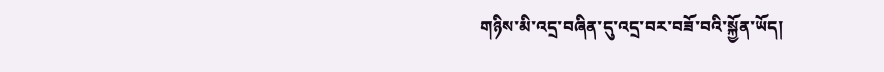གཉིས་མི་འདྲ་བཞིན་དུ་འདྲ་བར་བཟོ་བའི་སྐྱོན་ཡོད།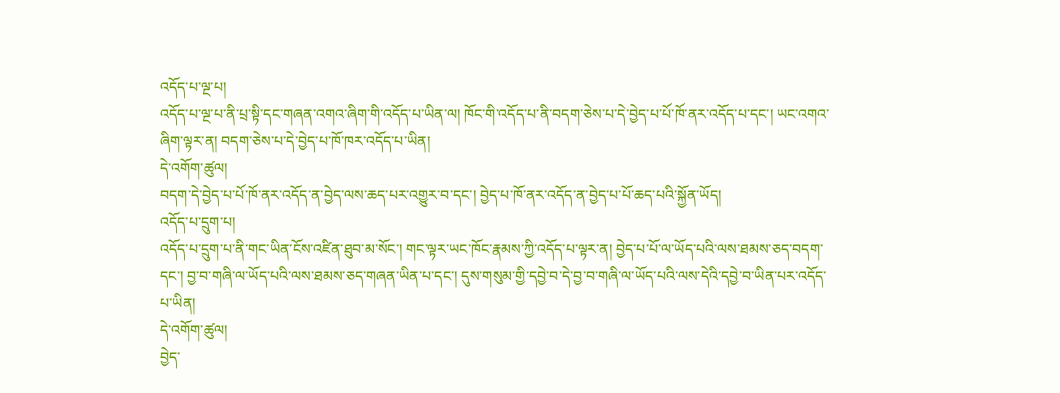འདོད་པ་ལྔ་པ།
འདོད་པ་ལྔ་པ་ནི་པྲ་སྟི་དང་གཞན་འགའ་ཞིག་གི་འདོད་པ་ཡིན་ལ། ཁོང་གི་འདོད་པ་ནི་བདག་ཅེས་པ་དེ་བྱེད་པ་པོ་ཁོ་ནར་འདོད་པ་དང་། ཡང་འགའ་ཞིག་ལྟར་ན། བདག་ཅེས་པ་དེ་བྱེད་པ་ཁོ་ཁར་འདོད་པ་ཡིན།
དེ་འགོག་ཚུལ།
བདག་དེ་བྱེད་པ་པོ་ཁོ་ནར་འདོད་ན་བྱེད་ལས་ཆད་པར་འགྱུར་བ་དང་། བྱེད་པ་ཁོ་ནར་འདོད་ན་བྱེད་པ་པོ་ཆད་པའི་སྐྱོན་ཡོད།
འདོད་པ་དྲུག་པ།
འདོད་པ་དྲུག་པ་ནི་གང་ཡིན་ངོས་འཛིན་ཐུབ་མ་སོང་། གང་ལྟར་ཡང་ཁོང་རྣམས་ཀྱི་འདོད་པ་ལྟར་ན། བྱེད་པ་པོ་ལ་ཡོད་པའི་ལས་ཐམས་ཅད་བདག་དང་། བྱ་བ་གཞི་ལ་ཡོད་པའི་ལས་ཐམས་ཅད་གཞན་ཡིན་པ་དང་། དུས་གསུམ་གྱི་དབྱེ་བ་དེ་བྱ་བ་གཞི་ལ་ཡོད་པའི་ལས་དེའི་དབྱེ་བ་ཡིན་པར་འདོད་པ་ཡིན།
དེ་འགོག་ཚུལ།
བྱེད་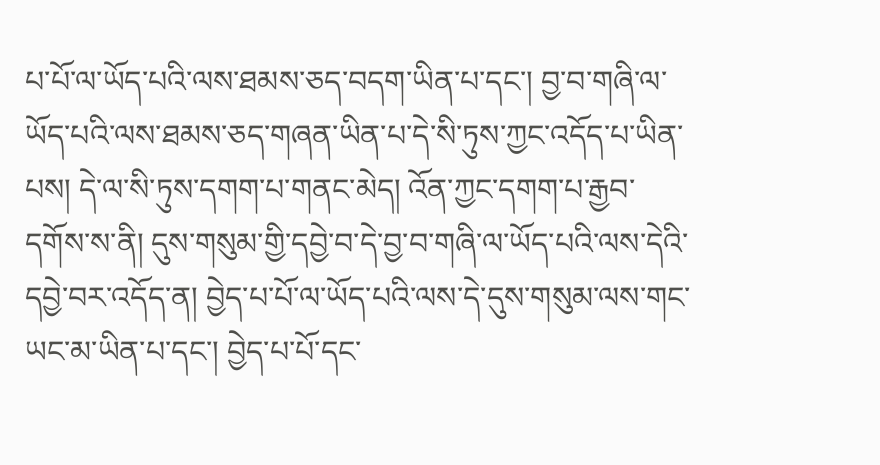པ་པོ་ལ་ཡོད་པའི་ལས་ཐམས་ཅད་བདག་ཡིན་པ་དང་། བྱ་བ་གཞི་ལ་ཡོད་པའི་ལས་ཐམས་ཅད་གཞན་ཡིན་པ་དེ་སི་ཏུས་ཀྱང་འདོད་པ་ཡིན་པས། དེ་ལ་སི་ཏུས་དགག་པ་གནང་མེད། འོན་ཀྱང་དགག་པ་རྒྱབ་དགོས་ས་ནི། དུས་གསུམ་གྱི་དབྱེ་བ་དེ་བྱ་བ་གཞི་ལ་ཡོད་པའི་ལས་དེའི་དབྱེ་བར་འདོད་ན། བྱེད་པ་པོ་ལ་ཡོད་པའི་ལས་དེ་དུས་གསུམ་ལས་གང་ཡང་མ་ཡིན་པ་དང་། བྱེད་པ་པོ་དང་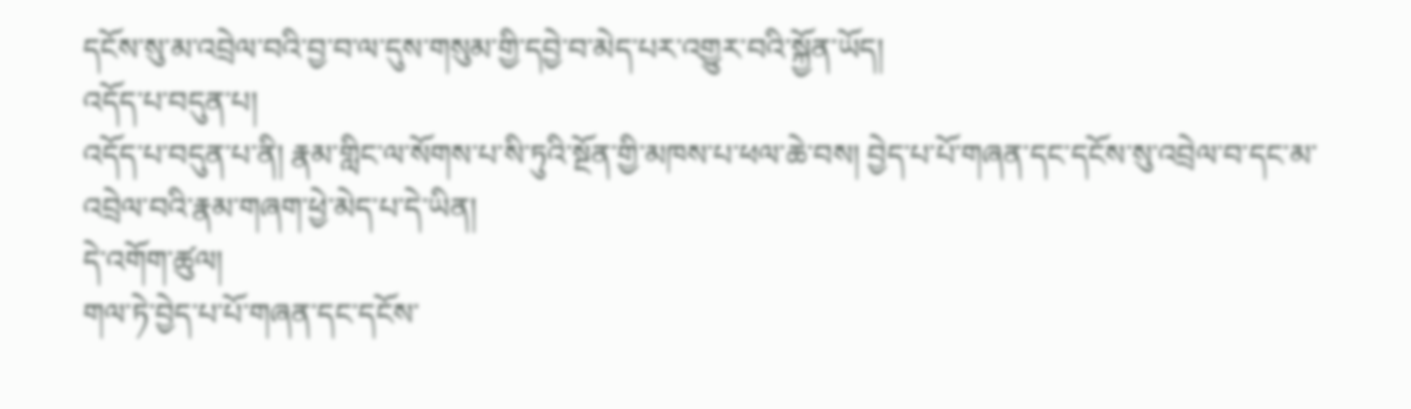དངོས་སུ་མ་འབྲེལ་བའི་བྱ་བ་ལ་དུས་གསུམ་གྱི་དབྱེ་བ་མེད་པར་འགྱུར་བའི་སྐྱོན་ཡོད།
འདོད་པ་བདུན་པ།
འདོད་པ་བདུན་པ་ནི། རྣམ་གླིང་ལ་སོགས་པ་སི་ཏུའི་སྔོན་གྱི་མཁས་པ་ཕལ་ཆེ་བས། བྱེད་པ་པོ་གཞན་དང་དངོས་སུ་འབྲེལ་བ་དང་མ་འབྲེལ་བའི་རྣམ་གཞག་ཕྱེ་མེད་པ་དེ་ཡིན།
དེ་འགོག་ཚུལ།
གལ་ཏེ་བྱེད་པ་པོ་གཞན་དང་དངོས་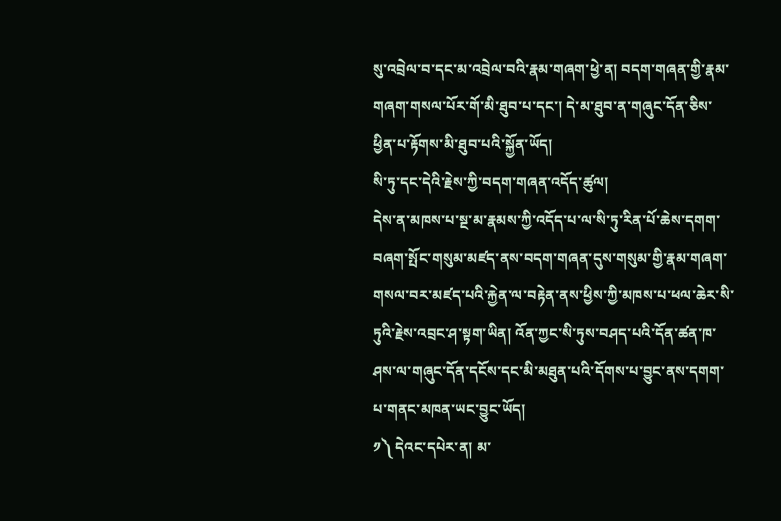སུ་འབྲེལ་བ་དང་མ་འབྲེལ་བའི་རྣམ་གཞག་ཕྱེ་ན། བདག་གཞན་གྱི་རྣམ་གཞག་གསལ་པོར་གོ་མི་ཐུབ་པ་དང་། དེ་མ་ཐུབ་ན་གཞུང་དོན་ཅིས་ཕྱིན་པ་རྟོགས་མི་ཐུབ་པའི་སྐྱོན་ཡོད།
སི་ཏུ་དང་དེའི་རྗེས་ཀྱི་བདག་གཞན་འདོད་ཚུལ།
དེས་ན་མཁས་པ་སྔ་མ་རྣམས་ཀྱི་འདོད་པ་ལ་སི་ཏུ་རིན་པོ་ཆེས་དགག་བཞག་སྤོང་གསུམ་མཛད་ནས་བདག་གཞན་དུས་གསུམ་གྱི་རྣམ་གཞག་གསལ་བར་མཛད་པའི་རྐྱེན་ལ་བརྟེན་ནས་ཕྱིས་ཀྱི་མཁས་པ་ཕལ་ཆེར་སི་ཏུའི་རྗེས་འབྲང་ཤ་སྟག་ཡིན། འོན་ཀྱང་སི་ཏུས་བཤད་པའི་དོན་ཚན་ཁ་ཤས་ལ་གཞུང་དོན་དངོས་དང་མི་མཐུན་པའི་དོགས་པ་བྱུང་ནས་དགག་པ་གནང་མཁན་ཡང་བྱུང་ཡོད།
༡༽ དེའང་དཔེར་ན། མ་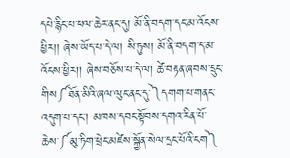དཔེ་རྙིང་པ་ཕལ་ཆེར་ནང་དུ། མོ་ནི་བདག་དང་མ་འོངས་ཕྱིར།། ཞེས་ཡོད་པ་དེ་ལ། སི་ཏུས། མོ་ནི་བདག་ད་མ་འོངས་ཕྱིར།། ཞེས་བཅོས་པ་དེ་ལ། ཚེ་བརྟན་ཞབས་དྲུང་གིས༼ཐོན་མིའི་ཞལ་ལུང་ནང་དུ་༽དགག་པ་གནང་འདུག་པ་དང་། མཁས་དབང་སྟོབས་དགའ་རིན་པོ་ཆེས་༼མུ་ཏིག་ཕྲེང་མཛེས་སྐྱོན་སེལ་དྲང་པོའི་ངག༽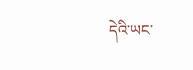དེའི་ཡང་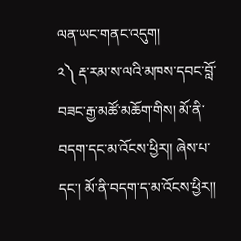ལན་ཡང་གནང་འདུག།
༢༽ རྡ་རམ་ས་ལའི་མཁས་དབང་བློ་བཟང་རྒྱ་མཚོ་མཆོག་གིས། མོ་ནི་བདག་དང་མ་འོངས་ཕྱིར།། ཞེས་པ་དང་། མོ་ནི་བདག་ད་མ་འོངས་ཕྱིར།།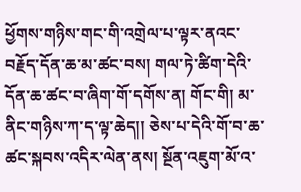ཕྱོགས་གཉིས་གང་གི་འགྲེལ་པ་ལྟར་ནའང་བརྗོད་དོན་ཆ་མ་ཚང་བས། གལ་ཏེ་ཚིག་དེའི་དོན་ཆ་ཚང་བ་ཞིག་གོ་དགོས་ན། གོང་གི། མ་ནིང་གཉིས་ཀ་ད་ལྟ་ཆེད།། ཅེས་པ་དེའི་གོ་བ་ཆ་ཚང་སྐབས་འདིར་ལེན་ནས། སྔོན་འཇུག་མོ་འ་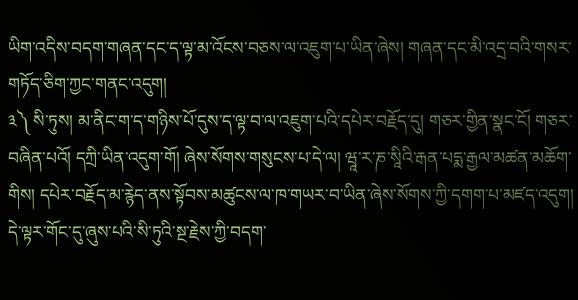ཡིག་འདིས་བདག་གཞན་དང་ད་ལྟ་མ་འོངས་བཅས་ལ་འཇུག་པ་ཡིན་ཞེས། གཞན་དང་མི་འདྲ་བའི་གསར་གཏོད་ཅིག་ཀྱང་གནང་འདུག།
༣༽ སི་ཏུས། མ་ནིང་ག་ད་གཉིས་པོ་དུས་ད་ལྟ་བ་ལ་འཇུག་པའི་དཔེར་བརྗོད་དུ། གཅར་གྱིན་སྣང་ངོ། གཅར་བཞིན་པའོ། དཀྲི་ཡིན་འདུག་གོ། ཞེས་སོགས་གསུངས་པ་དེ་ལ། ཝཱ་ར་ཎ་སཱིའི་རྒན་པདྨ་རྒྱལ་མཚན་མཆོག་གིས། དཔེར་བརྗོད་མ་རྙེད་ནས་སྟོབས་མཚུངས་ལ་ཁ་གཡར་བ་ཡིན་ཞེས་སོགས་ཀྱི་དགག་པ་མཛད་འདུག།
དེ་ལྟར་གོང་དུ་ཞུས་པའི་སི་ཏུའི་སྔ་རྗེས་ཀྱི་བདག་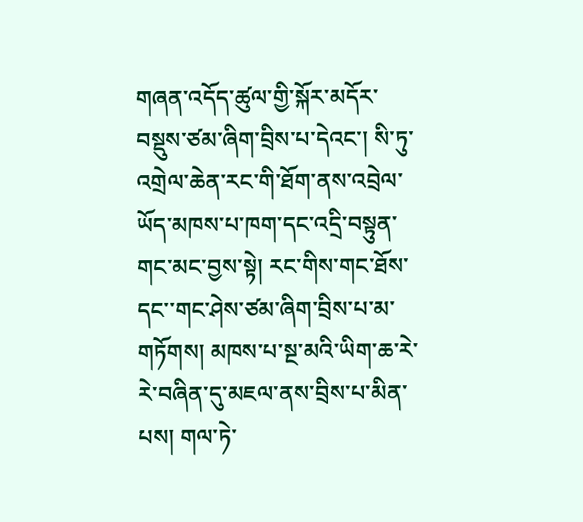གཞན་འདོད་ཚུལ་གྱི་སྐོར་མདོར་བསྡུས་ཙམ་ཞིག་བྲིས་པ་དེའང་། སི་ཏུ་འགྲེལ་ཆེན་རང་གི་ཐོག་ནས་འབྲེལ་ཡོད་མཁས་པ་ཁག་དང་འདྲི་བསྟུན་གང་མང་བྱས་སྟེ། རང་གིས་གང་ཐོས་དང་་གང་ཤེས་ཙམ་ཞིག་བྲིས་པ་མ་གཏོགས། མཁས་པ་སྔ་མའི་ཡིག་ཆ་རེ་རེ་བཞིན་དུ་མཇལ་ནས་བྲིས་པ་མིན་པས། གལ་ཏེ་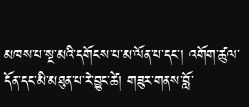མཁས་པ་སྔ་མའི་དགོངས་པ་མ་ལོན་པ་དང་། འགོག་ཚུལ་དོན་དང་མི་མཐུན་པ་རེ་བྱུང་ཚེ། གཟུར་གནས་བློ་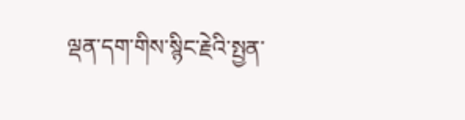ལྡན་དག་གིས་སྙིང་རྗེའི་སྤྱན་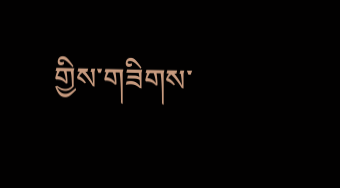གྱིས་གཟིགས་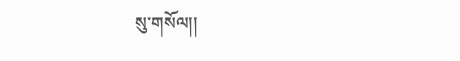སུ་གསོལ།།